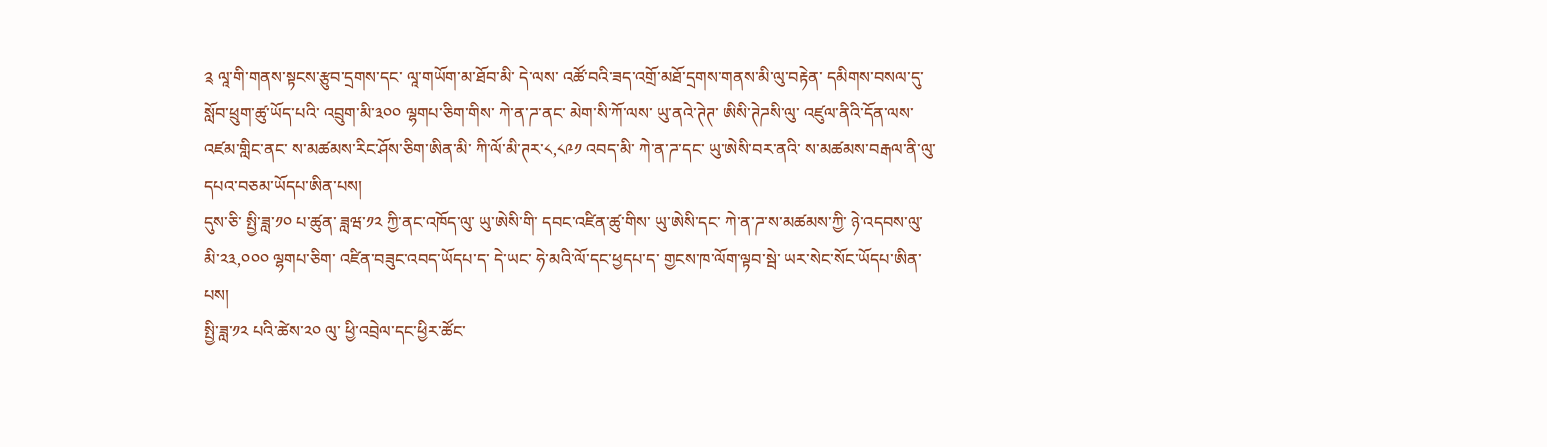༉ ལཱ་གི་གནས་སྟངས་རྩུབ་དྲགས་དང་ ལཱ་གཡོག་མ་ཐོབ་མི་ དེ་ལས་ འཚོ་བའི་ཟད་འགྲོ་མཐོ་དྲགས་གནས་མི་ལུ་བརྟེན་ དམིགས་བསལ་དུ་ སློབ་ཕྲུག་ཚུ་ཡོད་པའི་ འབྲུག་མི་༣༠༠ ལྷགཔ་ཅིག་གིས་ ཀེ་ན་ཌ་ནང་ མེག་སི་ཀོ་ལས་ ཡུ་ནའེ་ཊེཊ་ ཨིསི་ཊེཌསི་ལུ་ འཛུལ་ནིའི་དོན་ལས་ འཛམ་གླིང་ནང་ ས་མཚམས་རིང་ཤོས་ཅིག་ཨིན་མི་ ཀི་ལོ་མི་ཊར་༨,༨༩༡ འབད་མི་ ཀེ་ན་ཌ་དང་ ཡུ་ཨེསི་བར་ནའི་ ས་མཚམས་བརྒལ་ནི་ལུ་ དཔའ་བཅམ་ཡོདཔ་ཨིན་པས།
དུས་ཅི་ སྤྱི་ཟླ་༡༠ པ་ཚུན་ ཟླཝ་༡༢ ཀྱི་ནང་འཁོད་ལུ་ ཡུ་ཨེསི་གི་ དབང་འཛིན་ཚུ་གིས་ ཡུ་ཨེསི་དང་ ཀེ་ན་ཌ་ས་མཚམས་ཀྱི་ ཉེ་འདབས་ལུ་ མི་༢༣,༠༠༠ ལྷགཔ་ཅིག་ འཛིན་བཟུང་འབད་ཡོདཔ་ད་ དེ་ཡང་ ཧེ་མའི་ལོ་དང་ཕྱདཔ་ད་ གྱངས་ཁ་ལོག་ལྟབ་སྦེ་ ཡར་སེང་སོང་ཡོདཔ་ཨིན་པས།
སྤྱི་ཟླ་༡༢ པའི་ཚེས་༢༠ ལུ་ ཕྱི་འབྲེལ་དང་ཕྱིར་ཚོང་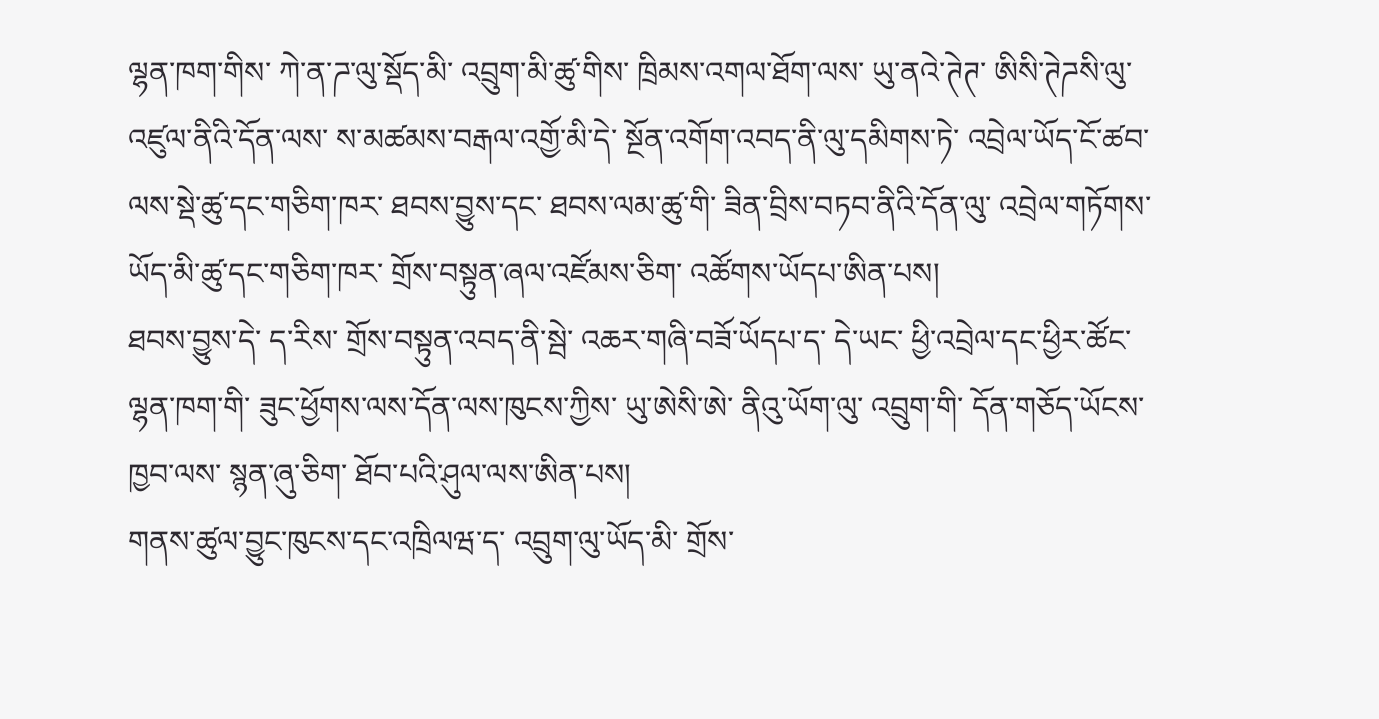ལྷན་ཁག་གིས་ ཀེ་ན་ཌ་ལུ་སྡོད་མི་ འབྲུག་མི་ཚུ་གིས་ ཁྲིམས་འགལ་ཐོག་ལས་ ཡུ་ནའེ་ཊེཊ་ ཨིསི་ཊེཌསི་ལུ་ འཛུལ་ནིའི་དོན་ལས་ ས་མཚམས་བརྒལ་འགྱོ་མི་དེ་ སྔོན་འགོག་འབད་ནི་ལུ་དམིགས་ཏེ་ འབྲེལ་ཡོད་ངོ་ཚབ་ལས་སྡེ་ཚུ་དང་གཅིག་ཁར་ ཐབས་བྱུས་དང་ ཐབས་ལམ་ཚུ་གི་ ཟིན་བྲིས་བཏབ་ནིའི་དོན་ལུ་ འབྲེལ་གཏོགས་ཡོད་མི་ཚུ་དང་གཅིག་ཁར་ གྲོས་བསྟུན་ཞལ་འཛོམས་ཅིག་ འཚོགས་ཡོདཔ་ཨིན་པས།
ཐབས་བྱུས་དེ་ ད་རིས་ གྲོས་བསྟུན་འབད་ནི་སྦེ་ འཆར་གཞི་བཟོ་ཡོདཔ་ད་ དེ་ཡང་ ཕྱི་འབྲེལ་དང་ཕྱིར་ཚོང་ལྷན་ཁག་གི་ ཟུང་ཕྱོགས་ལས་དོན་ལས་ཁུངས་ཀྱིས་ ཡུ་ཨེསི་ཨེ་ ནིའུ་ཡོག་ལུ་ འབྲུག་གི་ དོན་གཅོད་ཡོངས་ཁྱབ་ལས་ སྙན་ཞུ་ཅིག་ ཐོབ་པའི་ཤུལ་ལས་ཨིན་པས།
གནས་ཚུལ་བྱུང་ཁུངས་དང་འཁྲིལཝ་ད་ འབྲུག་ལུ་ཡོད་མི་ གྲོས་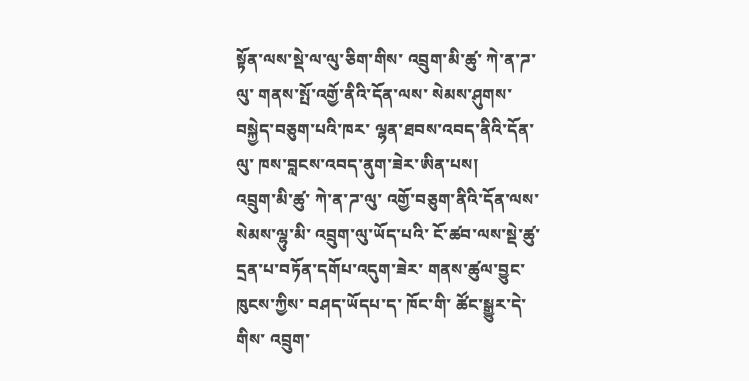སྟོན་ལས་སྡེ་ལ་ལུ་ཅིག་གིས་ འབྲུག་མི་ཚུ་ ཀེ་ན་ཌ་ལུ་ གནས་སྤོ་འགྱོ་ནིའི་དོན་ལས་ སེམས་ཤུགས་བསྐྱེད་བཅུག་པའི་ཁར་ ལྷན་ཐབས་འབད་ནིའི་དོན་ལུ་ ཁས་བླངས་འབད་ནུག་ཟེར་ཨིན་པས།
འབྲུག་མི་ཚུ་ ཀེ་ན་ཌ་ལུ་ འགྱོ་བཅུག་ནིའི་དོན་ལས་ སེམས་ལྷུ་མི་ འབྲུག་ལུ་ཡོད་པའི་ ངོ་ཚབ་ལས་སྡེ་ཚུ་ དྲན་པ་བཏོན་དགོཔ་འདུག་ཟེར་ གནས་ཚུལ་བྱུང་ཁུངས་ཀྱིས་ བཤད་ཡོདཔ་ད་ ཁོང་གི་ ཚོང་སྒྱུར་དེ་གིས་ འབྲུག་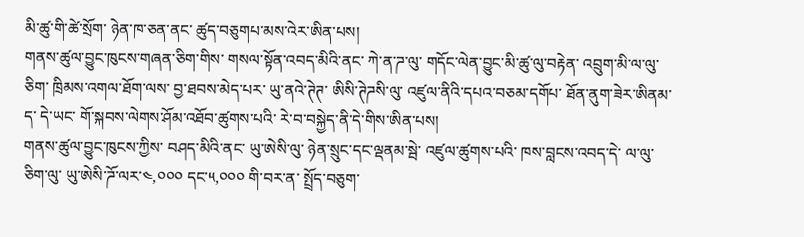མི་ཚུ་གི་ཚེ་སྲོག་ ཉེན་ཁ་ཅན་ནང་ ཚུད་བཅུགཔ་མས་འེར་ཨིན་པས།
གནས་ཚུལ་བྱུང་ཁུངས་གཞན་ཅིག་གིས་ གསལ་སྟོན་འབད་མིའི་ནང་ ཀེ་ན་ཌ་ལུ་ གདོང་ལེན་བྱུང་མི་ཚུ་ལུ་བརྟེན་ འབྲུག་མི་ལ་ལུ་ཅིག་ ཁྲིམས་འགལ་ཐོག་ལས་ བྱ་ཐབས་མེད་པར་ ཡུ་ནའེ་ཊེཊ་ ཨིསི་ཊེཌསི་ལུ་ འཛུལ་ནིའི་དཔའ་བཅམ་དགོཔ་ ཐོན་ནུག་ཟེར་ཨིནམ་ད་ དེ་ཡང་ གོ་སྐབས་ལེགས་ཤོམ་འཐོབ་ཚུགས་པའི་ རེ་བ་བསྐྱེད་ནི་དེ་གིས་ཨིན་པས།
གནས་ཚུལ་བྱུང་ཁུངས་ཀྱིས་ བཤད་མིའི་ནང་ ཡུ་ཨེསི་ལུ་ ཉེན་སྲུང་དང་ལྡནམ་སྦེ་ འཛུལ་ཚུགས་པའི་ ཁས་བླངས་འབད་དེ་ ལ་ལུ་ཅིག་ལུ་ ཡུ་ཨེསི་ཌོ་ལར་༤,༠༠༠ དང་༥,༠༠༠ གི་བར་ན་ སྤྲོད་བཅུག་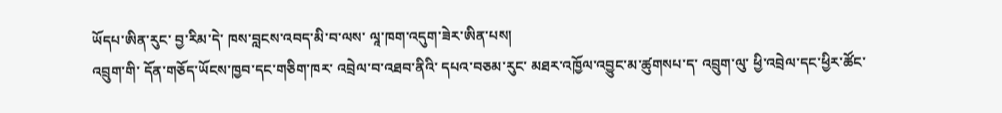ཡོདཔ་ཨིན་རུང་ བྱ་རིམ་དེ་ ཁས་བླངས་འབད་མི་བ་ལས་ ལཱ་ཁག་འདུག་ཟེར་ཨིན་པས།
འབྲུག་གི་ དོན་གཅོད་ཡོངས་ཁྱབ་དང་གཅིག་ཁར་ འབྲེལ་བ་འཐབ་ནིའི་ དཔའ་བཅམ་རུང་ མཐར་འཁྱོལ་འབྱུང་མ་ཚུགསཔ་ད་ འབྲུག་ལུ་ ཕྱི་འབྲེལ་དང་ཕྱིར་ཚོང་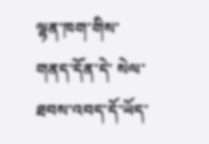ལྷན་ཁག་གིས་ གནད་དོན་དེ་ སེལ་ཐབས་འབད་དོ་ཡོད་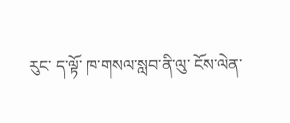རུང་ ད་ལྟོ་ ཁ་གསལ་སླབ་ནི་ལུ་ ངོས་ལེན་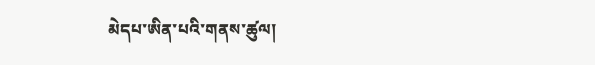མེདཔ་ཨིན་པའི་གནས་ཚུལ།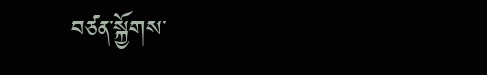བཙན་སྐྱོགས་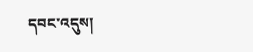དབང་འདུས།